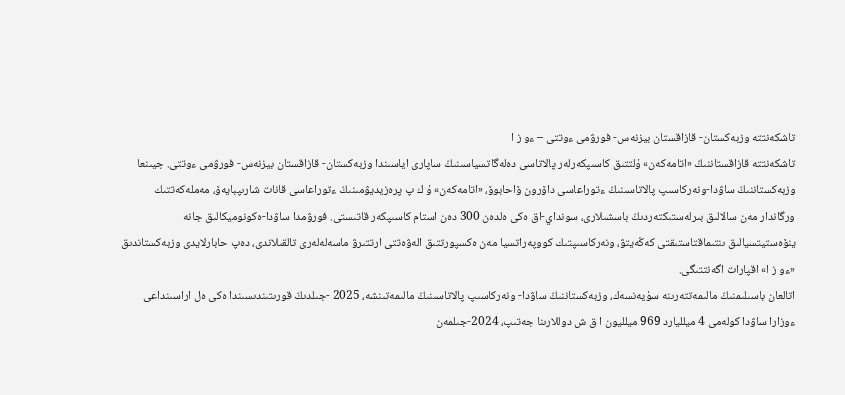تاشكەنتتە وزبەكستان- قازاقستان بيزنەس- فورۋمى ءوتتى – ءو ز ا
تاشكەنتتە قازاقستاننىڭ «اتامەكەن» ۇلتتىق كاسىپكەرلەر پالاتاسى دەلەگاتسياسىنىڭ ساپارى اياسىندا وزبەكستان- قازاقستان بيزنەس- فورۋمى ءوتتى. جيىنعا وزبەكستاننىڭ ساۋدا-ونەركاسىپ پالاتاسىنىڭ ءتوراعاسى داۆرون ۆاحابوۆ، «اتامەكەن» ۇ ك پ پرەزيديۋمىنىڭ ءتوراعاسى قانات شارىپبايەۆ، مەملەكەتتىك ورگاندار مەن سالالىق بىرلەستىكتەردىڭ باسشىلارى، سونداي-اق ەكى ەلدەن 300 دەن استام كاسىپكەر قاتىستى. فورۋمدا ساۋدا-ەكونوميكالىق جانە ينۆەستيتسيالىق ىنتىماقتاستىقتى كەڭەيتۋ، ونەركاسىپتىك كووپەراتسيا مەن ەكسپورتتىق الەۋەتتى ارتتىرۋ ماسەلەلەرى تالقىلاندى، دەپ حابارلايدى وزبەكستاندىق «ءو ز ا» اقپارات اگەنتتىگى.
اتالعان باسىلىمنىڭ مالىمەتتەرىنە سۇيەنسەك، وزبەكستاننىڭ ساۋدا- ونەركاسىپ پالاتاسىنىڭ مالىمەتىنشە، 2025 -جىلدىڭ قورىتىندىسىندا ەكى ەل اراسىنداعى ءوزارا ساۋدا كولەمى 4 ميلليارد 969 ميلليون ا ق ش دوللارىنا جەتىپ، 2024-جىلمەن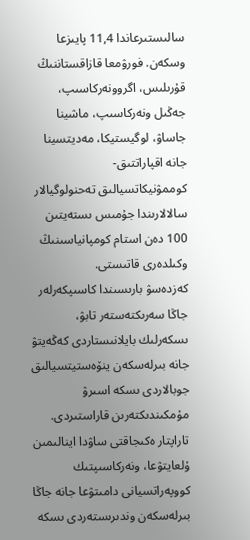سالىستىرعاندا 11,4 پايىزعا وسكەن. فورۋمعا قازاقستاننىڭ قۇرىلىس، اگروونەركاسىپ، جەڭىل ونەركاسىپ، ماشينا جاساۋ، لوگيستيكا، مەديتسينا جانە اقپاراتتىق-كوممۋنيكاتسيالىق تەحنولوگيالار سالالارىندا جۇمىس ىستەيتىن 100 دەن استام كومپانياسىنىڭ وكىلدەرى قاتىستى.
كەزدەسۋ بارىسىندا كاسىپكەرلەر جاڭا سەرىكتەستەر تابۋ، ىسكەرلىك بايلانىستاردى كەڭەيتۋ جانە بىرلەسكەن ينۆەستيتسيالىق جوبالاردى ىسكە اسىرۋ مۇمكىندىكتەرىن قاراستىردى. تاراپتار ەكىجاقتى ساۋدا اينالىمىن ۇلعايتۋعا، ونەركاسىپتىك كووپەراتسيانى دامىتۋعا جانە جاڭا بىرلەسكەن وندىرىستەردى ىسكە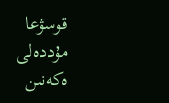قوسۋعا مۇددەلى ەكەنىن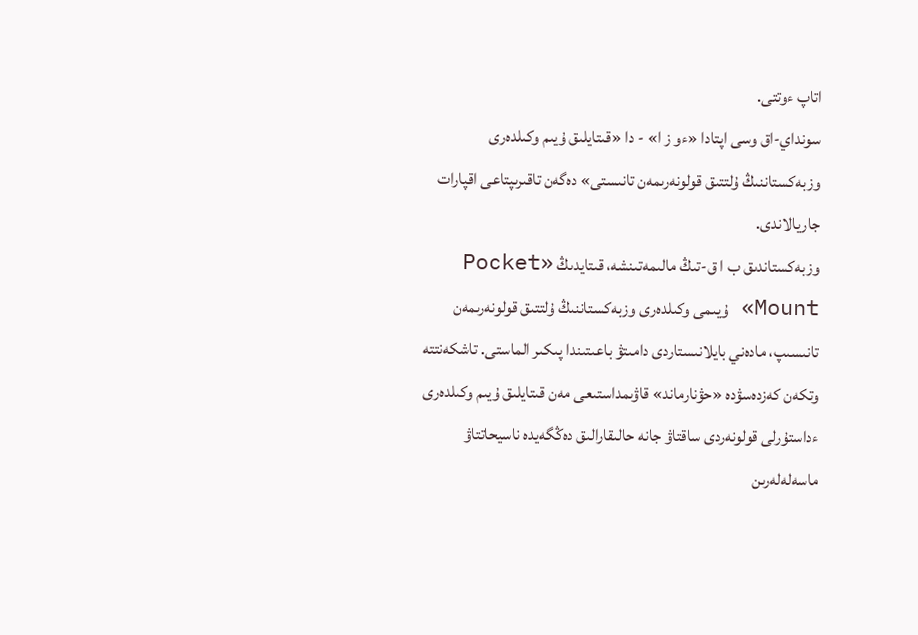اتاپ ءوتتى.
سونداي-اق وسى اپتادا «ءو ز ا» - دا «قىتايلىق ۇيىم وكىلدەرى وزبەكستاننىڭ ۇلتتىق قولونەرىمەن تانىستى» دەگەن تاقىرىپتاعى اقپارات جاريالاندى.
وزبەكستاندىق ب ا ق-تىڭ مالىمەتىنشە، قىتايدىڭ «Pocket Mount» ۇيىمى وكىلدەرى وزبەكستاننىڭ ۇلتتىق قولونەرىمەن تانىسىپ، مادەني بايلانىستاردى دامىتۋ باعىتىندا پىكىر الماستى. تاشكەنتتە وتكەن كەزدەسۋدە «حۋنارماند» قاۋىمداستىعى مەن قىتايلىق ۇيىم وكىلدەرى ءداستۇرلى قولونەردى ساقتاۋ جانە حالىقارالىق دەڭگەيدە ناسيحاتتاۋ ماسەلەلەرىن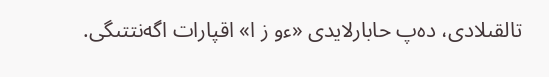تالقىلادى، دەپ حابارلايدى «ءو ز ا» اقپارات اگەنتتىگى.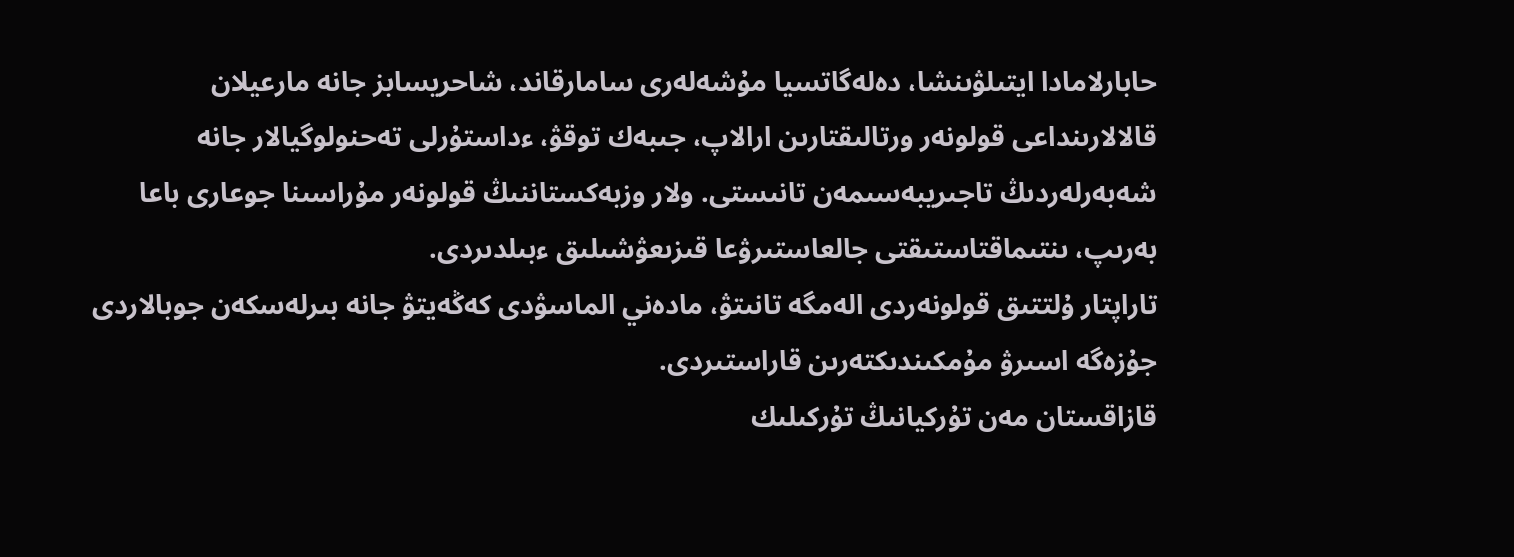حابارلامادا ايتىلۋىنشا، دەلەگاتسيا مۇشەلەرى سامارقاند، شاحريسابز جانە مارعيلان قالالارىنداعى قولونەر ورتالىقتارىن ارالاپ، جىبەك توقۋ، ءداستۇرلى تەحنولوگيالار جانە شەبەرلەردىڭ تاجىريبەسىمەن تانىستى. ولار وزبەكستاننىڭ قولونەر مۇراسىنا جوعارى باعا بەرىپ، ىنتىماقتاستىقتى جالعاستىرۋعا قىزىعۋشىلىق ءبىلدىردى.
تاراپتار ۇلتتىق قولونەردى الەمگە تانىتۋ، مادەني الماسۋدى كەڭەيتۋ جانە بىرلەسكەن جوبالاردى جۇزەگە اسىرۋ مۇمكىندىكتەرىن قاراستىردى.
قازاقستان مەن تۇركيانىڭ تۇركىلىك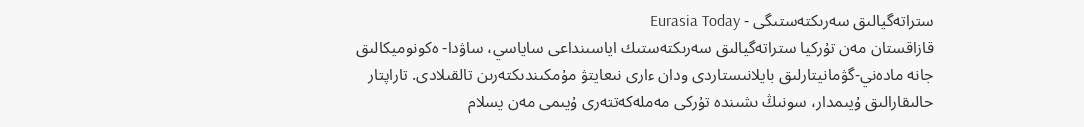ستراتەگيالىق سەرىكتەستىگى - Eurasia Today
قازاقستان مەن تۇركيا ستراتەگيالىق سەرىكتەستىك اياسىنداعى ساياسي، ساۋدا- ەكونوميكالىق جانە مادەني-گۋمانيتارلىق بايلانىستاردى ودان ءارى نىعايتۋ مۇمكىندىكتەرىن تالقىلادى. تاراپتار حالىقارالىق ۇيىمدار، سونىڭ ىشىندە تۇركى مەملەكەتتەرى ۇيىمى مەن يسلام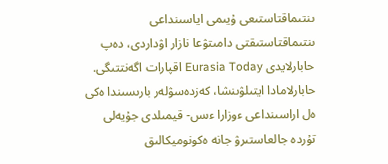ىنتىماقتاستىعى ۇيىمى اياسىنداعى ىنتىماقتاستىقتى دامىتۋعا نازار اۋداردى، دەپ حابارلايدى Eurasia Today اقپارات اگەنتتىگى.
حابارلامادا ايتىلۋىنشا، كەزدەسۋلەر بارىسىندا ەكى ەل اراسىنداعى ءوزارا ءىس- قيمىلدى جۇيەلى تۇردە جالعاستىرۋ جانە ەكونوميكالىق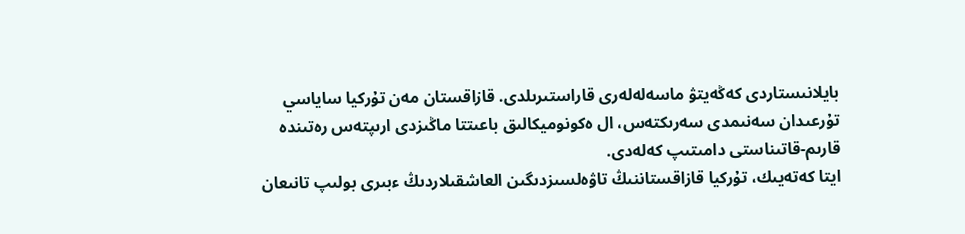بايلانىستاردى كەڭەيتۋ ماسەلەلەرى قاراستىرىلدى. قازاقستان مەن تۇركيا ساياسي تۇرعىدان سەنىمدى سەرىكتەس، ال ەكونوميكالىق باعىتتا ماڭىزدى ارىپتەس رەتىندە قارىم-قاتىناستى دامىتىپ كەلەدى.
ايتا كەتەيىك، تۇركيا قازاقستاننىڭ تاۋەلسىزدىگىن العاشقىلاردىڭ ءبىرى بولىپ تانىعان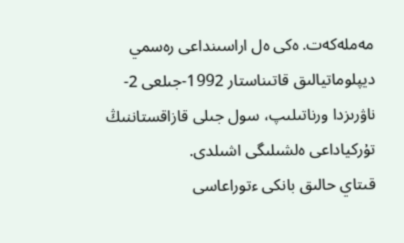مەملەكەت. ەكى ەل اراسىنداعى رەسمي ديپلوماتيالىق قاتىناستار 1992-جىلعى 2-ناۋرىزدا ورناتىلىپ، سول جىلى قازاقستاننىڭ تۇركياداعى ەلشىلىگى اشىلدى.
قىتاي حالىق بانكى ءتوراعاسى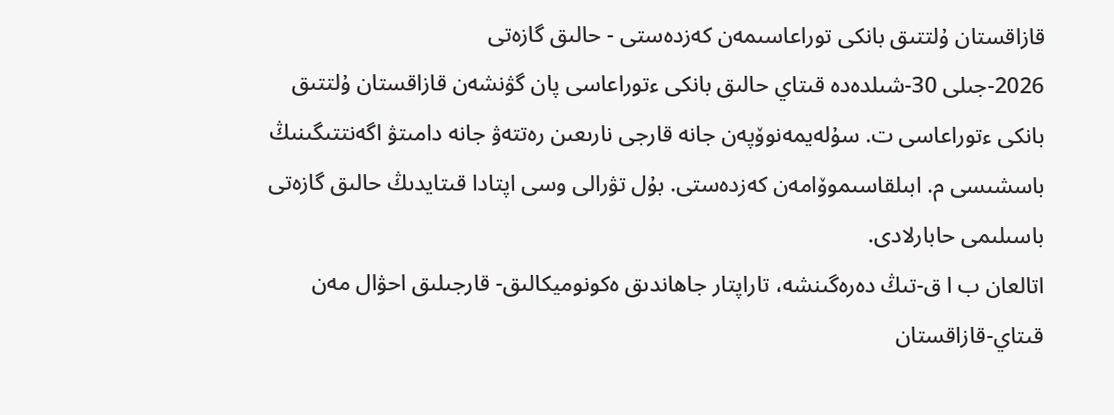قازاقستان ۇلتتىق بانكى توراعاسىمەن كەزدەستى - حالىق گازەتى
2026-جىلى 30-شىلدەدە قىتاي حالىق بانكى ءتوراعاسى پان گۋنشەن قازاقستان ۇلتتىق بانكى ءتوراعاسى ت. سۇلەيمەنوۆپەن جانە قارجى نارىعىن رەتتەۋ جانە دامىتۋ اگەنتتىگىنىڭ باسشىسى م. ابىلقاسىموۆامەن كەزدەستى. بۇل تۋرالى وسى اپتادا قىتايدىڭ حالىق گازەتى باسىلىمى حابارلادى.
اتالعان ب ا ق-تىڭ دەرەگىنشە، تاراپتار جاھاندىق ەكونوميكالىق- قارجىلىق احۋال مەن قىتاي-قازاقستان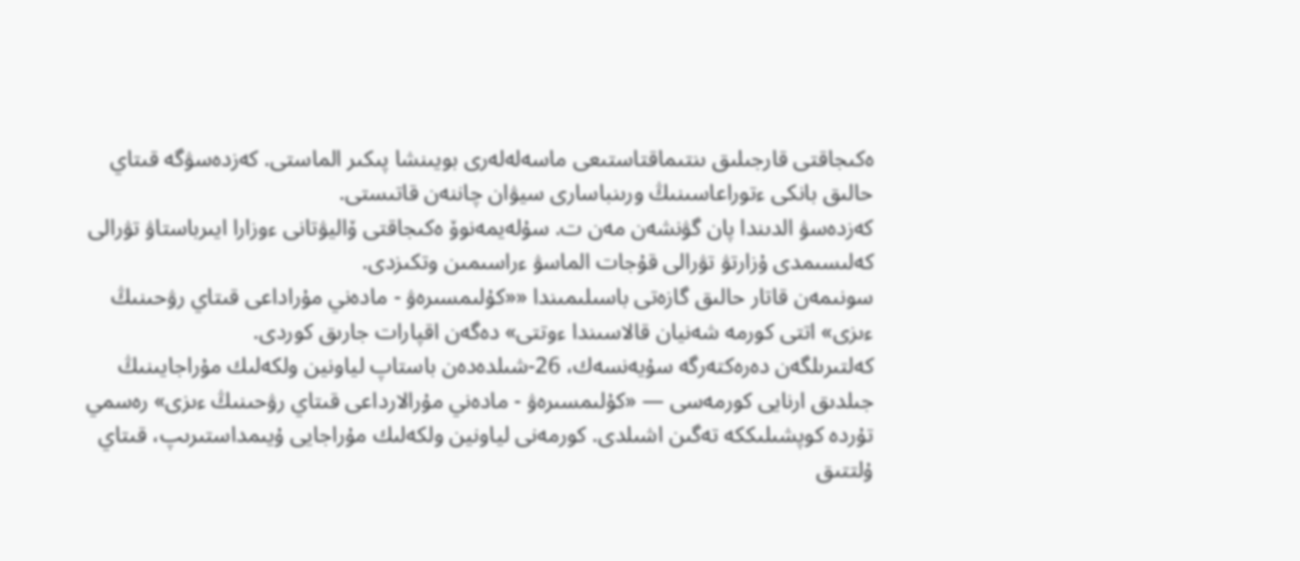ەكىجاقتى قارجىلىق ىنتىماقتاستىعى ماسەلەلەرى بويىنشا پىكىر الماستى. كەزدەسۋگە قىتاي حالىق بانكى ءتوراعاسىنىڭ ورىنباسارى سيۋان چاننەن قاتىستى.
كەزدەسۋ الدىندا پان گۋنشەن مەن ت. سۇلەيمەنوۆ ەكىجاقتى ۆاليۋتانى ءوزارا ايىرباستاۋ تۋرالى كەلىسىمدى ۇزارتۋ تۋرالى قۇجات الماسۋ ءراسىمىن وتكىزدى.
سونىمەن قاتار حالىق گازەتى باسىلىمىندا ««كۇلىمسىرەۋ - مادەني مۇراداعى قىتاي رۋحىنىڭ ءىزى» اتتى كورمە شەنيان قالاسىندا ءوتتى» دەگەن اقپارات جارىق كوردى.
كەلتىرىلگەن دەرەكتەرگە سۇيەنسەك، 26-شىلدەدەن باستاپ لياونين ولكەلىك مۇراجايىنىڭ جىلدىق ارنايى كورمەسى — «كۇلىمسىرەۋ - مادەني مۇرالارداعى قىتاي رۋحىنىڭ ءىزى» رەسمي تۇردە كوپشىلىككە تەگىن اشىلدى. كورمەنى لياونين ولكەلىك مۇراجايى ۇيىمداستىرىپ، قىتاي ۇلتتىق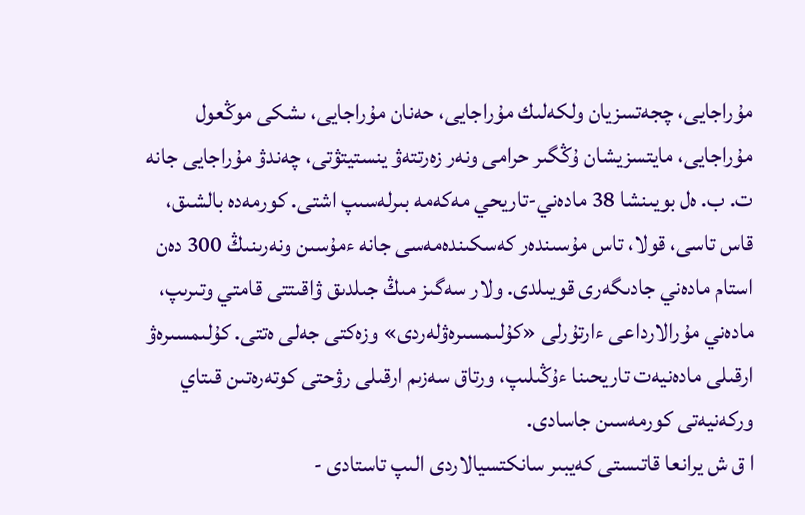مۇراجايى، چجەتسزيان ولكەلىك مۇراجايى، حەنان مۇراجايى، ىشكى موڭعول مۇراجايى، مايتسزيشان ۇڭگىر حرامى ونەر زەرتتەۋ ينستيتۋتى، چەندۋ مۇراجايى جانە ت. ب. ەل بويىنشا 38 مادەني-تاريحي مەكەمە بىرلەسىپ اشتى. كورمەدە بالشىق، قاس تاسى، قولا، تاس مۇسىندەر كەسكىندەمەسى جانە ءمۇسىن ونەرىنىڭ 300 دەن استام مادەني جادىگەرى قويىلدى. ولار سەگىز مىڭ جىلدىق ۋاقىتتى قامتي وتىرىپ، مادەني مۇرالارداعى ءارتۇرلى «كۇلىمسىرەۋلەردى» وزەكتى جەلى ەتتى. كۇلىمسىرەۋ ارقىلى مادەنيەت تاريحىنا ءۇڭىلىپ، ورتاق سەزىم ارقىلى رۋحتى كوتەرەتىن قىتاي وركەنيەتى كورمەسىن جاسادى.
ا ق ش يرانعا قاتىستى كەيبىر سانكتسيالاردى الىپ تاستادى -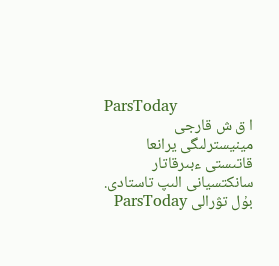ParsToday
ا ق ش قارجى مينيسترلىگى يرانعا قاتىستى ءبىرقاتار سانكتسيانى الىپ تاستادى. بۇل تۋرالى ParsToday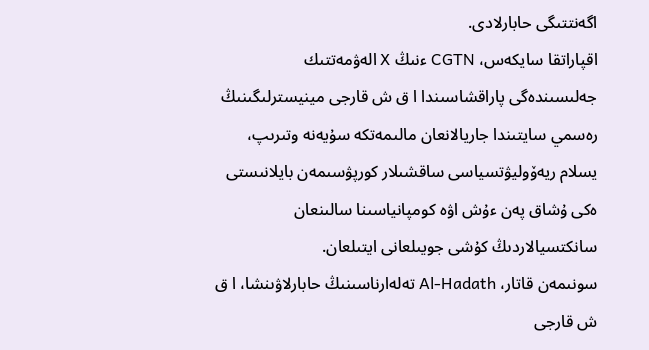اگەنتتىگى حابارلادى.
اقپاراتقا سايكەس، CGTN ءنىڭ X الەۋمەتتىك جەلىسىندەگى پاراقشاسىندا ا ق ش قارجى مينيسترلىگىنىڭ رەسمي سايتىندا جاريالانعان مالىمەتكە سۇيەنە وتىرىپ، يسلام ريەۆوليۋتسياسى ساقشىلار كورپۋسىمەن بايلانىستى ەكى ۇشاق پەن ءۇش اۋە كومپانياسىنا سالىنعان سانكتسيالاردىڭ كۇشى جويىلعانى ايتىلعان.
سونىمەن قاتار، Al-Hadath تەلەارناسىنىڭ حابارلاۋىنشا، ا ق ش قارجى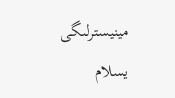مينيسترلىگى يسلام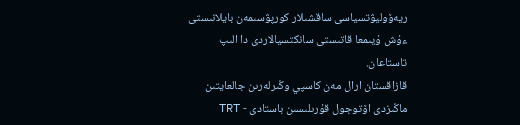ريەۆوليۋتسياسى ساقشىلار كورپۋسىمەن بايلانىستى ءۇش ۇيىمعا قاتىستى سانكتسيالاردى دا الىپ تاستاعان.
قازاقستان ارال مەن كاسپي وڭىرلەرىن جالعايتىن ماڭىزدى اۆتوجول قۇرىلىسىن باستادى - TRT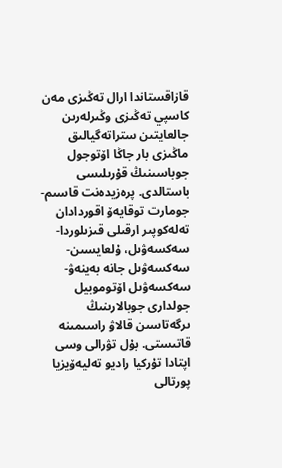قازاقستاندا ارال تەڭىزى مەن كاسپي تەڭىزى وڭىرلەرىن جالعايتىن ستراتەگيالىق ماڭىزى بار جاڭا اۆتوجول جوباسىنىڭ قۇرىلىسى باستالدى. پرەزيدەنت قاسىم-جومارت توقايەۆ اقوردادان تەلەكوپىر ارقىلى قىزىلوردا-سەكسەۋىل، ۇلعايسىن-سەكسەۋىل جانە بەينەۋ-سەكسەۋىل اۆتوموبيل جولدارى جوبالارىنىڭ ىرگەتاسىن قالاۋ راسىمىنە قاتىستى. بۇل تۋرالى وسى اپتادا تۇركيا راديو تەليەۆيزيا پورتالى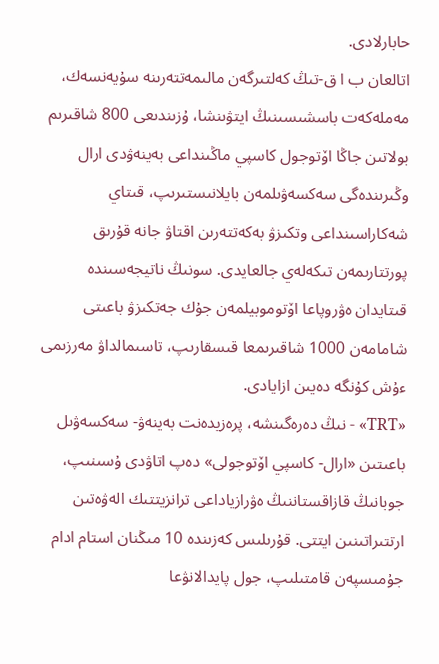حابارلادى.
اتالعان ب ا ق-تىڭ كەلتىرگەن مالىمەتتەرىنە سۇيەنسەك، مەملەكەت باسشىسىنىڭ ايتۋىنشا، ۇزىندىعى 800 شاقىرىم بولاتىن جاڭا اۆتوجول كاسپي ماڭىنداعى بەينەۋدى ارال وڭىرىندەگى سەكسەۋىلمەن بايلانىستىرىپ، قىتاي شەكاراسىنداعى وتكىزۋ بەكەتتەرىن اقتاۋ جانە قۇرىق پورتتارىمەن تىكەلەي جالعايدى. سونىڭ ناتيجەسىندە قىتايدان ەۋروپاعا اۆتوموبيلمەن جۇك جەتكىزۋ باعىتى شامامەن 1000 شاقىرىمعا قىسقارىپ، تاسىمالداۋ مەرزىمى ءۇش كۇنگە دەيىن ازايادى.
«TRT» - نىڭ دەرەگىنشە، پرەزيدەنت بەينەۋ- سەكسەۋىل باعىتىن «ارال- كاسپي اۆتوجولى» دەپ اتاۋدى ۇسىنىپ، جوبانىڭ قازاقستاننىڭ ەۋرازياداعى ترانزيتتىك الەۋەتىن ارتتىراتىنىن ايتتى. قۇرىلىس كەزىندە 10 مىڭنان استام ادام جۇمىسپەن قامتىلىپ، جول پايدالانۋعا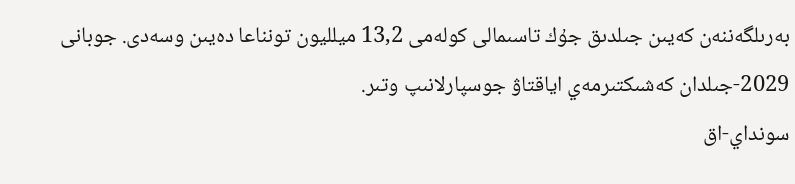بەرىلگەننەن كەيىن جىلدىق جۇك تاسىمالى كولەمى 13,2 ميلليون تونناعا دەيىن وسەدى. جوبانى 2029-جىلدان كەشىكتىرمەي اياقتاۋ جوسپارلانىپ وتىر.
سونداي-اق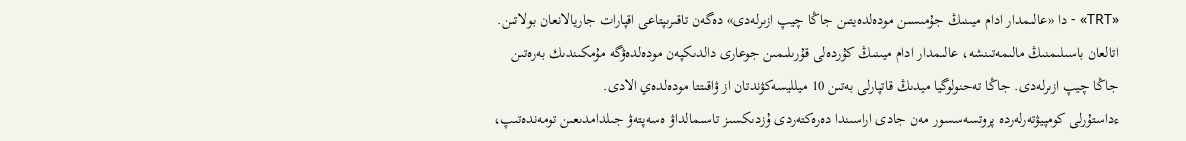«TRT» - دا «عالىمدار ادام ميىنىڭ جۇمىسىن مودەلدەيتىن جاڭا چيپ ازىرلەدى» دەگەن تاقىرىپتاعى اقپارات جاريالانعان بولاتىن.
اتالعان باسىلىمنىڭ مالىمەتىنشە، عالىمدار ادام ميىنىڭ كۇردەلى قۇرىلىمىن جوعارى دالدىكپەن مودەلدەۋگە مۇمكىندىك بەرەتىن جاڭا چيپ ازىرلەدى. جاڭا تەحنولوگيا ميدىڭ قاتپارلى بەتىن 10 ميلليسەكۋندتان از ۋاقىتتا مودەلدەي الادى.
ءداستۇرلى كومپيۋتەرلەردە پروتسەسسور مەن جادى اراسىندا دەرەكتەردى ۇزدىكسىز تاسىمالداۋ ەسەپتەۋ جىلدامدىعىن تومەندەتىپ،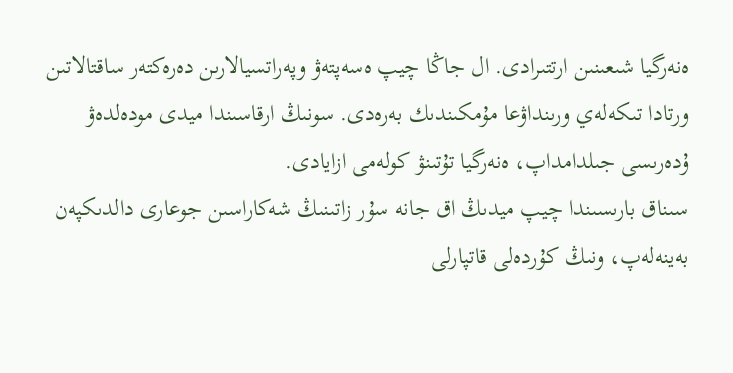ەنەرگيا شىعىنىن ارتتىرادى. ال جاڭا چيپ ەسەپتەۋ وپەراتسيالارىن دەرەكتەر ساقتالاتىن ورتادا تىكەلەي ورىنداۋعا مۇمكىندىك بەرەدى. سونىڭ ارقاسىندا ميدى مودەلدەۋ ۇدەرىسى جىلدامداپ، ەنەرگيا تۇتىنۋ كولەمى ازايادى.
سىناق بارىسىندا چيپ ميدىڭ اق جانە سۇر زاتىنىڭ شەكاراسىن جوعارى دالدىكپەن بەينەلەپ، ونىڭ كۇردەلى قاتپارلى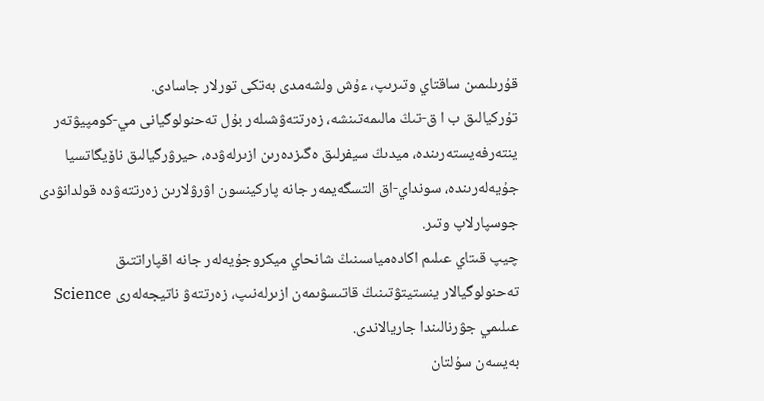قۇرىلىمىن ساقتاي وتىرىپ، ءۇش ولشەمدى بەتكى تورلار جاسادى.
تۇركيالىق ب ا ق-تىڭ مالىمەتىنشە، زەرتتەۋشىلەر بۇل تەحنولوگيانى مي-كومپيۋتەر ينتەرفەيستەرىندە، ميدىڭ سيفرلىق ەگىزدەرىن ازىرلەۋدە، حيرۋرگيالىق ناۆيگاتسيا جۇيەلەرىندە، سونداي-اق التسگەيمەر جانە پاركينسون اۋرۋلارىن زەرتتەۋدە قولدانۋدى جوسپارلاپ وتىر.
چيپ قىتاي عىلىم اكادەمياسىنىڭ شانحاي ميكروجۇيەلەر جانە اقپاراتتىق تەحنولوگيالار ينستيتۋتىنىڭ قاتىسۋىمەن ازىرلەنىپ، زەرتتەۋ ناتيجەلەرى Science عىلىمي جۋرنالىندا جاريالاندى.
بەيسەن سۇلتان